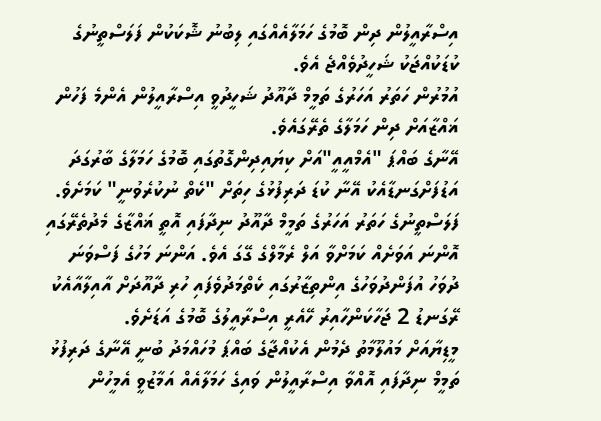އިސްރާއީލުން ދިން ބޮމުގެ ހަމަލާއެއްގައި ލިބުނު ޝޮކަކުން ފަލަސްތީނުގެ ކުޑަކުއްޖަކު ޝަހީދުވެއްޖެ އެވެ.
އުމުރުން ހަތަރު އަހަރުގެ ތަމީމް ދާއޫދު ޝަހީދުވީ އިސްރާއީލުން އެންމެ ފަހުން ޣައްޒާއަށް ދިން ހަމަލާގެ ތެރޭގައެވެ.
އޭނާގެ ބައްޕަ "އެމްއީއީ"އަށް ކިޔައިދިންގޮތުގައި ބޮމުގެ ހަމަލާގެ ބާރުގަދަ އަޑުފަށްގަނޑާއެކު އޭނާ ކުޑަ ދަރިފުޅުގެ ހިތަށް "ކެތް ނުކުރެވުނީ" ކަމަށެވެ.
ފަލަސްތީނުގެ ހަތަރު އަހަރުގެ ތަމީމް ދާއޫދު ނިދާފައި އޮތީ ޣައްޒާގެ މެދުތެރޭގައި އޮންނަ އަވަށެއް ކަމަށްވާ އަލް ރެމާލްގެ ގޭގަ އެވެ. އަންނަ މަހުގެ ފަސްވަނަ ދުވަހު އުފަންދުވަހުގެ އިންތިޒާރުގައި ކެތްމަދުވެފައި ހުރި ދާއޫދަށް އާއިލާއާއެކު ރޭގަނޑު 2 ޖަހާކަންހާއިރު ހޭއެރީ އިސްރާއީލުގެ ބޮމުގެ އަޑަށެވެ.
މީޑިޔާއަށް މައުލޫމާތު ދެމުން އެކުއްޖާގެ ބައްޕަ މުހައްމަދު ބުނީ އޭނާގެ ދަރިފުޅު ތަމީމް ނިދާފައި އޮއްވާ އިސްރާއީލުން ވައިގެ ހަމަލާއެއް އަމާޒުވީ އެމީހުން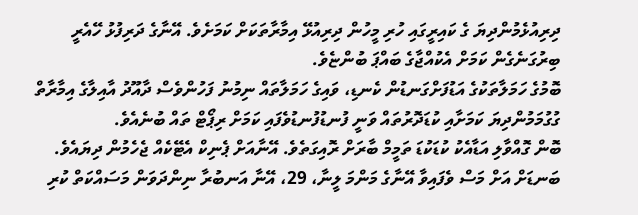ދިރިއުޅެމުންދިޔަ ގެ ކައިރީގައި ހުރި މީހުން ދިރިއުޅޭ އިމާރާތަކަށް ކަމަށެވެ. އޭނާގެ ދަރިފުޅު ހޭއެރީ ބިރުގަނެގެން ކަމަށް އެކުއްޖާގެ ބައްޕަ ބުންޏެވެ.
ބޮމުގެ ހަމަލާތަކުގެ އަޑުފަށްގަނޑުން ކެނޑި، ވައިގެ ހަމަލާތައް ނިމުނު ފަހުންވެސް ދާއޫދު އާއިލާގެ އިމާރާތް ގުގުމަމުންދިޔަ ކަމަށާއި ކުޑަދޮރުތައް ވަނީ ފުނޑުފުނޑުވެފައި ކަމަށް ރިޕޯޓް ތައް ބުނެއެވެ.
ބޮން ގޮއްވާލި އަޑާއެކު ކުޑަކުޑަ ތަމީމް ބާރަށް ރޮއިގަތެވެ. އޭނާއަށް ޕެނިކް އެޓޭކެއް ޖެހެމުން ދިޔައެވެ. ބަނޑަށް އަށް މަސް ވެފައިވާ އޭނާގެ މަންމަ ލީނާ، 29، އޭނާ އަނބުރާ ނިންދަވަން މަސައްކަތް ކުރި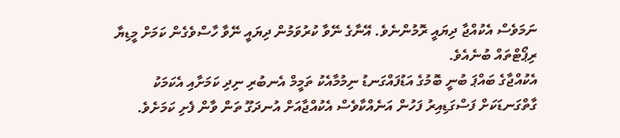ނަމަވެސް އެކުއްޖާ ދިޔައީ ރޮމުންނެވެ. އޭނާގެ ނޭވާ ކުރުވަމުން ދިޔައީ ނޭވާ ހާސްވެގެން ކަމަށް މީޑިޔާ ރިޕޯޓްތައް ބުނެއެވެ.
އެކުއްޖާގެ ބައްޕަ ބުނީ ބޮމުގެ އަޑުފައްގަނޑު ނިމުމާއެކު ތަމީމް އެނބުރި ނިދި ކަމަށާއި އެކަމަކު ގާތްގަނޑަކަށް ފަސްގަޑިއިރު ފަހުން އަނެއްކާވެސް އެކުއްޖާއަށް އުނދަގޫ ތަން ވާން ފެށި ކަމަށެވެ.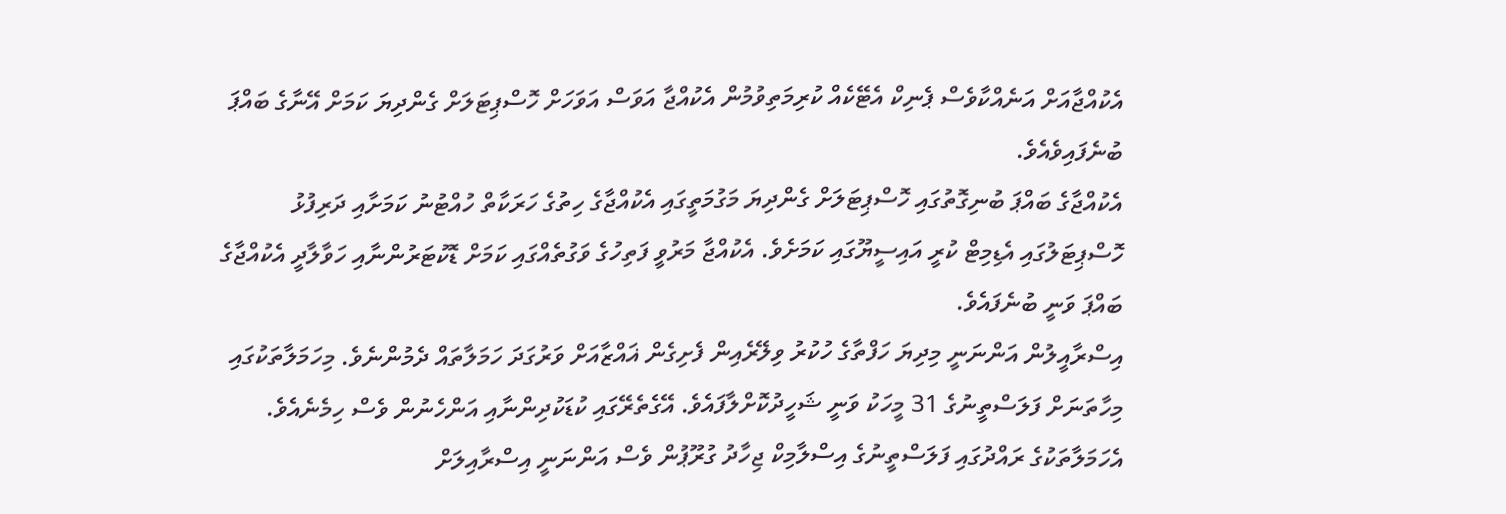އެކުއްޖާއަށް އަނެއްކާވެސް ޕެނިކް އެޓޭކެއް ކުރިމަތިވުމުން އެކުއްޖާ އަވަސް އަވަހަށް ހޮސްޕިޓަލަށް ގެންދިޔަ ކަމަށް އޭނާގެ ބައްޕަ ބުނެފައިވެއެވެ.
އެކުއްޖާގެ ބައްޕަ ބުނިގޮތުގައި ހޮސްޕިޓަލަށް ގެންދިޔަ މަގުމަތީގައި އެކުއްޖާގެ ހިތުގެ ހަރަކާތް ހުއްޓުނު ކަމަށާއި ދަރިފުޅު ހޮސްޕިޓަލުގައި އެޑިމިޓް ކުރީ އައިސީޔޫގައި ކަމަށެވެ. އެކުއްޖާ މަރުވީ ފަތިހުގެ ވަގުތެއްގައި ކަމަށް ޑޮކުޓަރުންނާއި ހަވާލާދީ އެކުއްޖާގެ ބައްޕަ ވަނީ ބުނެފައެވެ.
އިސްރާއީލުން އަންނަނީ މިދިޔަ ހަފްތާގެ ހުކުރު ވިލޭރެއިން ފެށިގެން ޣައްޒާއަށް ވަރުގަދަ ހަމަލާތައް ދެމުންނެވެ. މިހަމަލާތަކުގައި މިހާތަނަށް ފަލަސްތީނުގެ 31 މީހަކު ވަނީ ޝަހީދުކޮށްލާފައެވެ. އޭގެތެރޭގައި ކުޑަކުދިންނާއި އަންހެނުން ވެސް ހިމެނެއެވެ. އެހަމަލާތަކުގެ ރައްދުގައި ފަލަސްތީނުގެ އިސްލާމިކް ޖިހާދު ގުރޫޕުން ވެސް އަންނަނީ އިސްރާއިލަށް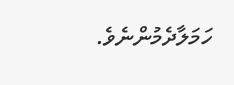ހަމަލާދެމުންނެވެ.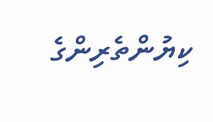ކިޔުންތެރިންގެ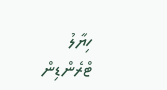ހިޔާލު
ޓްރެންޑިން